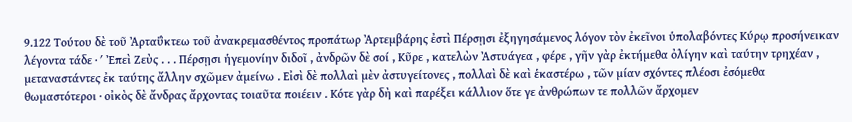9.122 Τούτου δὲ τοῦ Ἀρταΰκτεω τοῦ ἀνακρεμασθέντος προπάτωρ Ἀρτεμβάρης ἐστὶ Πέρσῃσι ἐξηγησάμενος λόγον τὸν ἐκεῖνοι ὑπολαβόντες Κύρῳ προσήνεικαν λέγοντα τάδε · ʹ Ἐπεὶ Ζεὺς . . . Πέρσῃσι ἡγεμονίην διδοῖ , ἀνδρῶν δὲ σοί , Κῦρε , κατελὼν Ἀστυάγεα , φέρε , γῆν γὰρ ἐκτήμεθα ὀλίγην καὶ ταύτην τρηχέαν , μεταναστάντες ἐκ ταύτης ἄλλην σχῶμεν ἀμείνω . Εἰσὶ δὲ πολλαὶ μὲν ἀστυγείτονες , πολλαὶ δὲ καὶ ἑκαστέρω , τῶν μίαν σχόντες πλέοσι ἐσόμεθα θωμαστότεροι · οἰκὸς δὲ ἄνδρας ἄρχοντας τοιαῦτα ποιέειν . Κότε γὰρ δὴ καὶ παρέξει κάλλιον ὅτε γε ἀνθρώπων τε πολλῶν ἄρχομεν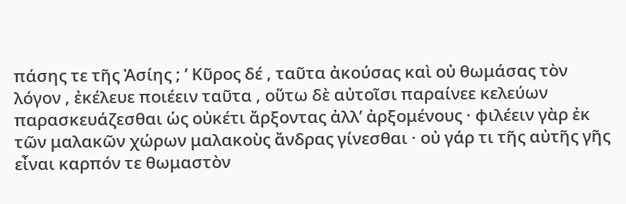πάσης τε τῆς Ἀσίης ; ʹ Κῦρος δέ , ταῦτα ἀκούσας καὶ οὐ θωμάσας τὸν λόγον , ἐκέλευε ποιέειν ταῦτα , οὕτω δὲ αὐτοῖσι παραίνεε κελεύων παρασκευάζεσθαι ὡς οὐκέτι ἄρξοντας ἀλλ’ ἀρξομένους · φιλέειν γὰρ ἐκ τῶν μαλακῶν χώρων μαλακοὺς ἄνδρας γίνεσθαι · οὐ γάρ τι τῆς αὐτῆς γῆς εἶναι καρπόν τε θωμαστὸν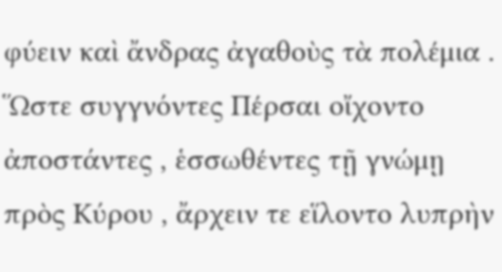φύειν καὶ ἄνδρας ἀγαθοὺς τὰ πολέμια . Ὥστε συγγνόντες Πέρσαι οἴχοντο ἀποστάντες , ἑσσωθέντες τῇ γνώμῃ πρὸς Κύρου , ἄρχειν τε εἵλοντο λυπρὴν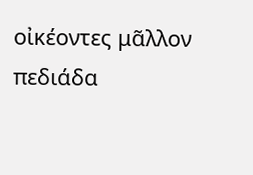οἰκέοντες μᾶλλον πεδιάδα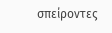σπείροντες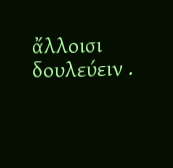ἄλλοισι δουλεύειν .